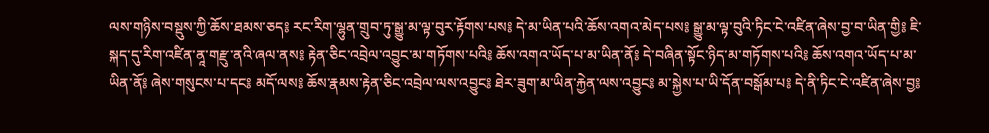ལས་གཉིས་བསྡུས་ཀྱི་ཆོས་ཐམས་ཅད༔ རང་རིག་ལྷུན་གྲུབ་ཏུ་སྒྱུ་མ་ལྟ་བུར་རྟོགས་པས༔ དེ་མ་ཡིན་པའི་ཆོས་འགའ་མེད་པས༔ སྒྱུ་མ་ལྟ་བུའི་ཏིང་ངེ་འཛིན་ཞེས་བྱ་བ་ཡིན་གྱི༔ ཇི་སྐད་དུ་རིག་འཛིན་ནཱ་གརྫུ་ནའི་ཞལ་ནས༔ རྟེན་ཅིང་འབྲེལ་འབྱུང་མ་གཏོགས་པའི༔ ཆོས་འགའ་ཡོད་པ་མ་ཡིན་ནོ༔ དེ་བཞིན་སྟོང་ཉིད་མ་གཏོགས་པའི༔ ཆོས་འགའ་ཡོད་པ་མ་ཡིན་ནོ༔ ཞེས་གསུངས་པ་དང༔ མདོ་ལས༔ ཆོས་རྣམས་རྟེན་ཅིང་འབྲེལ་ལས་འབྱུང༔ ཐེར་ཟུག་མ་ཡིན་རྐྱེན་ལས་འབྱུང༔ མ་སྐྱེས་པ་ཡི་དོན་བསྒོམ་པ༔ དེ་ནི་ཏིང་ངེ་འཛིན་ཞེས་བྱ༔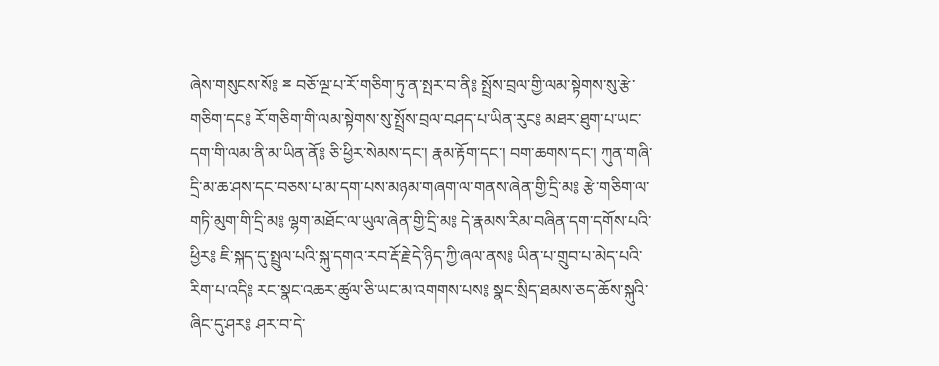ཞེས་གསུངས་སོ༔ ྈ བཅོ་ལྔ་པ་རོ་གཅིག་ཏུ་ན་སྤར་བ་ནི༔ སྤྲོས་བྲལ་གྱི་ལམ་སྟེགས་སུ་རྩེ་གཅིག་དང༔ རོ་གཅིག་གི་ལམ་སྟེགས་སུ་སྤྲོས་བྲལ་བཤད་པ་ཡིན་རུང༔ མཐར་ཐུག་པ་ཡང་དག་གི་ལམ་ནི་མ་ཡིན་ནོ༔ ཅི་ཕྱིར་སེམས་དང་། རྣམ་རྟོག་དང་། བག་ཆགས་དང་། ཀུན་གཞི་དྲི་མ་ཆ་ཤས་དང་བཅས་པ་མ་དག་པས་མཉམ་གཞག་ལ་གནས་ཞེན་གྱི་དྲི་མ༔ རྩེ་གཅིག་ལ་གཏི་མུག་གི་དྲི་མ༔ ལྷག་མཐོང་ལ་ཡུལ་ཞེན་གྱི་དྲི་མ༔ དེ་རྣམས་རིམ་བཞིན་དག་དགོས་པའི་ཕྱིར༔ ཇི་སྐད་དུ་སྤྲུལ་པའི་སྐུ་དགའ་རབ་རྡོ་རྗེ་དེ་ཉིད་ཀྱི་ཞལ་ནས༔ ཡིན་པ་གྲུབ་པ་མེད་པའི་རིག་པ་འདི༔ རང་སྣང་འཆར་ཚུལ་ཅི་ཡང་མ་འགགས་པས༔ སྣང་སྲིད་ཐམས་ཅད་ཆོས་སྐུའི་ཞིང་དུ་ཤར༔ ཤར་བ་དེ་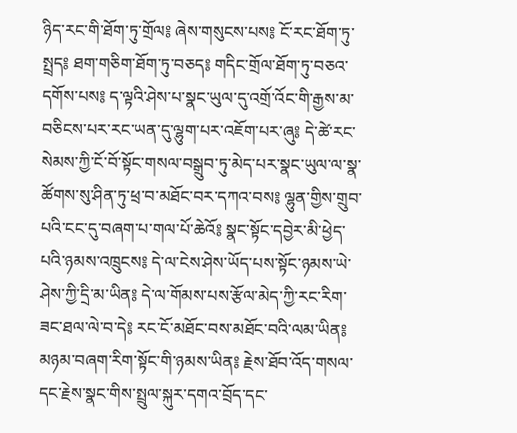ཉིད་རང་གི་ཐོག་ཏུ་གྲོལ༔ ཞེས་གསུངས་པས༔ ངོ་རང་ཐོག་ཏུ་སྤྲད༔ ཐག་གཅིག་ཐོག་ཏུ་བཅད༔ གདིང་གྲོལ་ཐོག་ཏུ་བཅའ་དགོས་པས༔ ད་ལྟའི་ཤེས་པ་སྣང་ཡུལ་དུ་འགྲོ་འོང་གི་རྒྱས་མ་བཅིངས་པར་རང་ཡན་དུ་ལྷུག་པར་འཇོག་པར་ཞུ༔ དེ་ཚེ་རང་སེམས་ཀྱི་ངོ་བོ་སྟོང་གསལ་བསྒྲུབ་ཏུ་མེད་པར་སྣང་ཡུལ་ལ་སྣ་ཚོགས་སུ་ཤིན་ཏུ་ཕྲ་བ་མཐོང་བར་དཀའ་བས༔ ལྷུན་གྱིས་གྲུབ་པའི་ངང་དུ་བཞག་པ་གལ་པོ་ཆེའོ༔ སྣང་སྟོང་དབྱེར་མི་ཕྱེད་པའི་ཉམས་འཁྲུངས༔ དེ་ལ་ངེས་ཤེས་ཡོད་པས་སྟོང་ཉམས་ཡེ་ཤེས་ཀྱི་དྲི་མ་ཡིན༔ དེ་ལ་གོམས་པས་རྩོལ་མེད་ཀྱི་རང་རིག་ཟང་ཐལ་ལེ་བ་དེ༔ རང་ངོ་མཐོང་བས་མཐོང་བའི་ལམ་ཡིན༔ མཉམ་བཞག་རིག་སྟོང་གི་ཉམས་ཡིན༔ རྗེས་ཐོབ་འོད་གསལ་དང་རྗེས་སྣང་གིས་སྤྲུལ་སྐུར་དགའ་བྲོད་དང་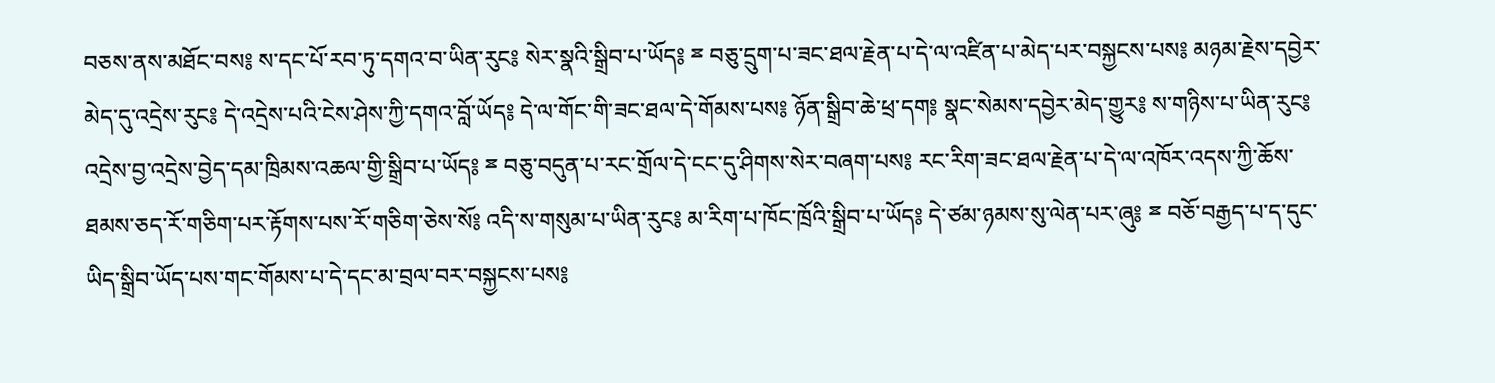བཅས་ནས་མཐོང་བས༔ ས་དང་པོ་རབ་ཏུ་དགའ་བ་ཡིན་རུང༔ སེར་སྣའི་སྒྲིབ་པ་ཡོད༔ ྈ བཅུ་དྲུག་པ་ཟང་ཐལ་རྗེན་པ་དེ་ལ་འཛིན་པ་མེད་པར་བསྐྱངས་པས༔ མཉམ་རྗེས་དབྱེར་མེད་དུ་འདྲེས་རུང༔ དེ་འདྲེས་པའི་ངེས་ཤེས་ཀྱི་དགའ་བློ་ཡོད༔ དེ་ལ་གོང་གི་ཟང་ཐལ་དེ་གོམས་པས༔ ཉོན་སྒྲིབ་ཆེ་ཕྲ་དག༔ སྣང་སེམས་དབྱེར་མེད་གྱུར༔ ས་གཉིས་པ་ཡིན་རུང༔ འདྲེས་བྱ་འདྲེས་བྱེད་དམ་ཁྲིམས་འཆལ་གྱི་སྒྲིབ་པ་ཡོད༔ ྈ བཅུ་བདུན་པ་རང་གྲོལ་དེ་ངང་དུ་ཤིགས་སེར་བཞག་པས༔ རང་རིག་ཟང་ཐལ་རྗེན་པ་དེ་ལ་འཁོར་འདས་ཀྱི་ཆོས་ཐམས་ཅད་རོ་གཅིག་པར་རྟོགས་པས་རོ་གཅིག་ཅེས་སོ༔ འདི་ས་གསུམ་པ་ཡིན་རུང༔ མ་རིག་པ་ཁོང་ཁྲོའི་སྒྲིབ་པ་ཡོད༔ དེ་ཙམ་ཉམས་སུ་ལེན་པར་ཞུ༔ ྈ བཅོ་བརྒྱད་པ་ད་དུང་ཡིད་སྒྲིབ་ཡོད་པས་གང་གོམས་པ་དེ་དང་མ་བྲལ་བར་བསྐྱངས་པས༔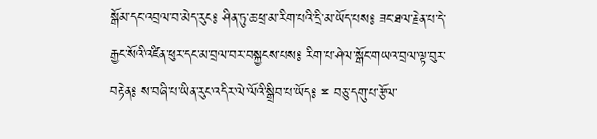སྒོམ་དང་འབྲལ་བ་མེད་རུང༔ ཤིན་ཏུ་ཆ་ཕྲ་མ་རིག་པའི་དྲི་མ་ཡོད་པས༔ ཟང་ཐལ་རྗེན་པ་དེ་རྒྱང་སོའི་འཛིན་ཕུར་དང་མ་བྲལ་བར་བསྐྱངས་པས༔ རིག་པ་ཤེལ་སྒོང་གཡའ་བྲལ་ལྟ་བུར་བརྟེན༔ ས་བཞི་པ་ཡིན་རུང་འདིར་ལེ་ལོའི་སྒྲིབ་པ་ཡོད༔ ྈ བཅུ་དགུ་པ་རྩོལ་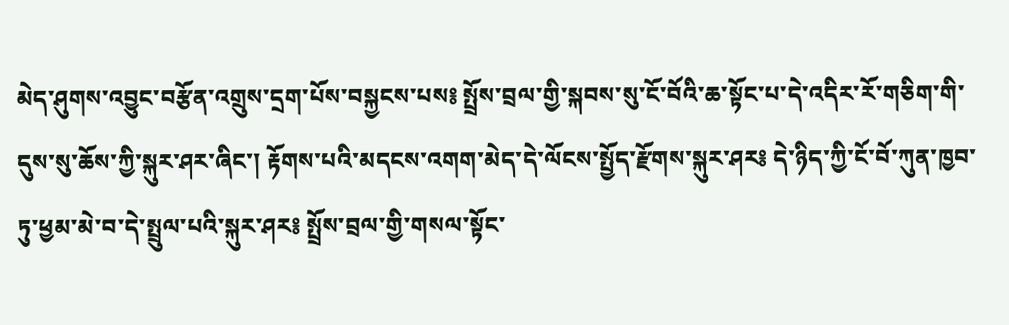མེད་ཤུགས་འབྱུང་བརྩོན་འགྲུས་དྲག་པོས་བསྐྱངས་པས༔ སྤྲོས་བྲལ་གྱི་སྐབས་སུ་ངོ་བོའི་ཆ་སྟོང་པ་དེ་འདིར་རོ་གཅིག་གི་དུས་སུ་ཆོས་ཀྱི་སྐུར་ཤར་ཞིང་། རྟོགས་པའི་མདངས་འགག་མེད་དེ་ལོངས་སྤྱོད་རྫོགས་སྐུར་ཤར༔ དེ་ཉིད་ཀྱི་ངོ་བོ་ཀུན་ཁྱབ་ཏུ་ཕྱམ་མེ་བ་དེ་སྤྲུལ་པའི་སྐུར་ཤར༔ སྤྲོས་བྲལ་གྱི་གསལ་སྟོང་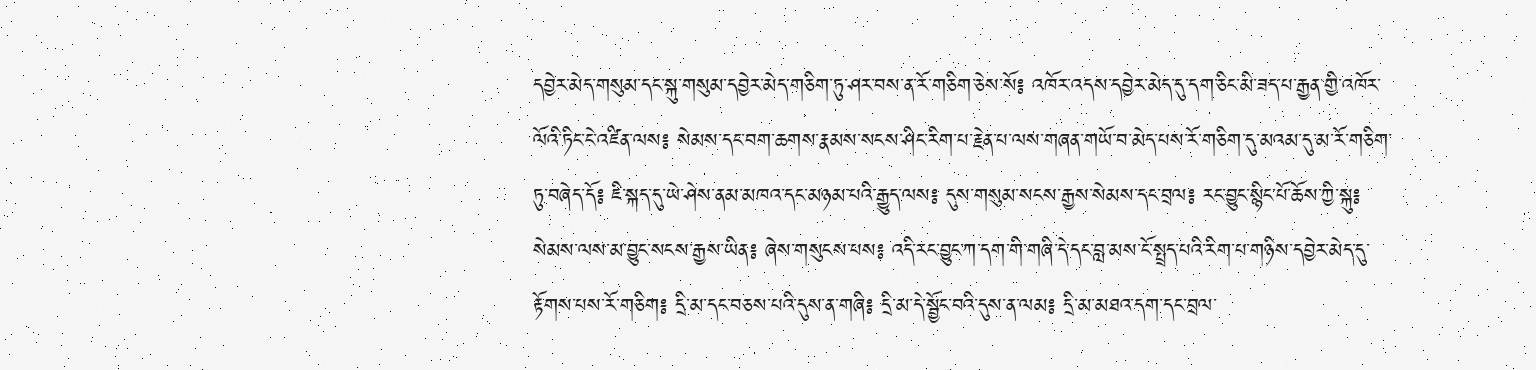དབྱེར་མེད་གསུམ་དང་སྐུ་གསུམ་དབྱེར་མེད་གཅིག་ཏུ་ཤར་བས་ན་རོ་གཅིག་ཅེས་སོ༔ འཁོར་འདས་དབྱེར་མེད་དུ་དག་ཅིང་མི་ཟད་པ་རྒྱན་གྱི་འཁོར་ལོའི་ཏིང་ངེ་འཛིན་ལས༔ སེམས་དང་བག་ཆགས་རྣམས་སངས་ཤིང་རིག་པ་རྗེན་པ་ལས་གཞན་གཡོ་བ་མེད་པས་རོ་གཅིག་དུ་མའམ་དུ་མ་རོ་གཅིག་ཏུ་བཞེད་དོ༔ ཇི་སྐད་དུ་ཡེ་ཤེས་ནམ་མཁའ་དང་མཉམ་པའི་རྒྱུད་ལས༔ དུས་གསུམ་སངས་རྒྱས་སེམས་དང་བྲལ༔ རང་བྱུང་སྙིང་པོ་ཆོས་ཀྱི་སྐུ༔ སེམས་ལས་མ་བྱུང་སངས་རྒྱས་ཡིན༔ ཞེས་གསུངས་པས༔ འདི་རང་བྱུང་ཀ་དག་གི་གཞི་དེ་དང་བླ་མས་ངོ་སྤྲད་པའི་རིག་པ་གཉིས་དབྱེར་མེད་དུ་རྟོགས་པས་རོ་གཅིག༔ དྲི་མ་དང་བཅས་པའི་དུས་ན་གཞི༔ དྲི་མ་དེ་སྦྱོང་བའི་དུས་ན་ལམ༔ དྲི་མ་མཐའ་དག་དང་བྲལ་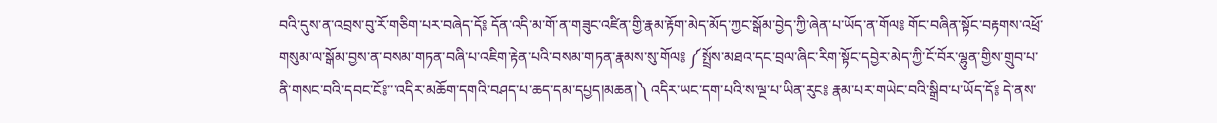བའི་དུས་ན་འབྲས་བུ་རོ་གཅིག་པར་བཞེད་དོ༔ དོན་འདི་མ་གོ་ན་གཟུང་འཛིན་གྱི་རྣམ་རྟོག་མེད་མོད་ཀྱང་སྒོམ་བྱེད་ཀྱི་ཞེན་པ་ཡོད་ན་གོལ༔ གོང་བཞིན་སྟོང་བརྟགས་འཕྲོ་གསུམ་ལ་སྒོམ་བྱས་ན་བསམ་གཏན་བཞི་པ་འཇིག་རྟེན་པའི་བསམ་གཏན་རྣམས་སུ་གོལ༔ ༼སྤྲོས་མཐའ་དང་བྲལ་ཞིང་རིག་སྟོང་དབྱེར་མེད་ཀྱི་ངོ་བོར་ལྷུན་གྱིས་གྲུབ་པ་ནི་གསང་བའི་དབང་ངོ༔་་་འདིར་མཆོག་དགའི་བཤད་པ་ཆད་དམ་དཔྱད།མཆན།༽ འདིར་ཡང་དག་པའི་ས་ལྔ་པ་ཡིན་རུང༔ རྣམ་པར་གཡེང་བའི་སྒྲིབ་པ་ཡོད་དོ༔ དེ་ནས་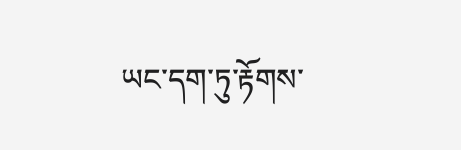ཡང་དག་ཏུ་རྟོགས་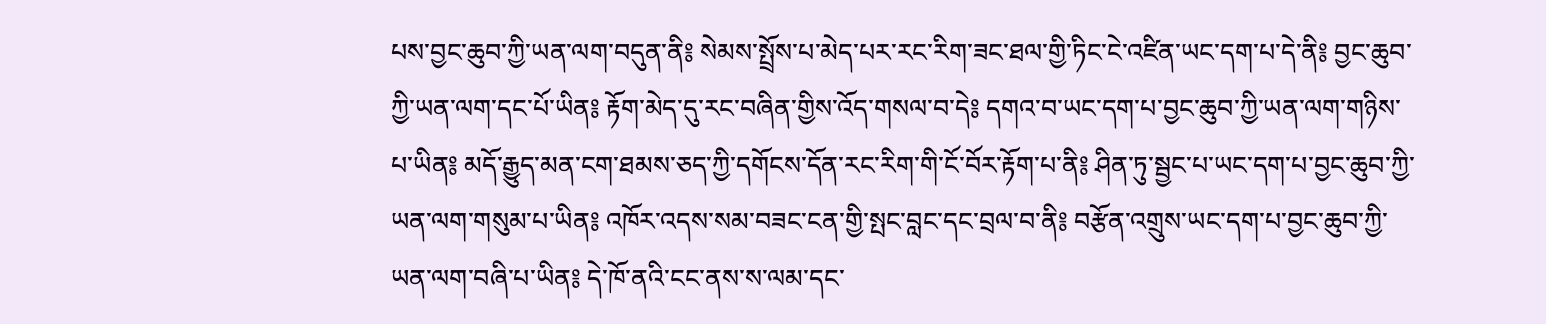པས་བྱང་ཆུབ་ཀྱི་ཡན་ལག་བདུན་ནི༔ སེམས་སྤྲོས་པ་མེད་པར་རང་རིག་ཟང་ཐལ་གྱི་ཏིང་ངེ་འཛིན་ཡང་དག་པ་དེ་ནི༔ བྱང་ཆུབ་ཀྱི་ཡན་ལག་དང་པོ་ཡིན༔ རྟོག་མེད་དུ་རང་བཞིན་གྱིས་འོད་གསལ་བ་དེ༔ དགའ་བ་ཡང་དག་པ་བྱང་ཆུབ་ཀྱི་ཡན་ལག་གཉིས་པ་ཡིན༔ མདོ་རྒྱུད་མན་ངག་ཐམས་ཅད་ཀྱི་དགོངས་དོན་རང་རིག་གི་ངོ་བོར་རྟོག་པ་ནི༔ ཤིན་ཏུ་སྦྱང་པ་ཡང་དག་པ་བྱང་ཆུབ་ཀྱི་ཡན་ལག་གསུམ་པ་ཡིན༔ འཁོར་འདས་སམ་བཟང་ངན་གྱི་སྤང་བླང་དང་བྲལ་བ་ནི༔ བརྩོན་འགྲུས་ཡང་དག་པ་བྱང་ཆུབ་ཀྱི་ཡན་ལག་བཞི་པ་ཡིན༔ དེ་ཁོ་ནའི་ངང་ནས་ས་ལམ་དང་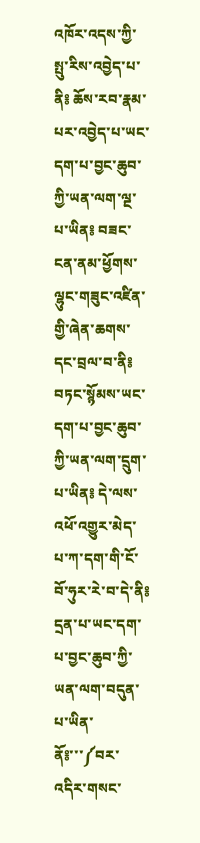འཁོར་འདས་ཀྱི་སྤུ་རིས་འབྱེད་པ་ནི༔ ཆོས་རབ་རྣམ་པར་འབྱེད་པ་ཡང་དག་པ་བྱང་ཆུབ་ཀྱི་ཡན་ལག་ལྔ་པ་ཡིན༔ བཟང་ངན་ནམ་ཕྱོགས་ལྷུང་གཟུང་འཛིན་གྱི་ཞེན་ཆགས་དང་བྲལ་བ་ནི༔ བཏང་སྙོམས་ཡང་དག་པ་བྱང་ཆུབ་ཀྱི་ཡན་ལག་དྲུག་པ་ཡིན༔ དེ་ལས་འཕོ་འགྱུར་མེད་པ་ཀ་དག་གི་ངོ་བོ་ཧུར་རེ་བ་དེ་ནི༔ དྲན་པ་ཡང་དག་པ་བྱང་ཆུབ་ཀྱི་ཡན་ལག་བདུན་པ་ཡིན་ནོ༔་་་༼བར་འདིར་གསང་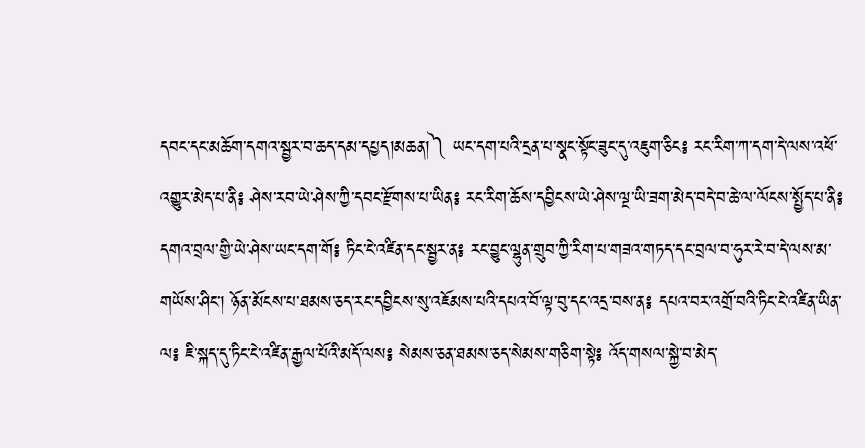དབང་དང་མཆོག་དགའ་སྦྱར་བ་ཆད་དམ་དཔྱད།མཆན།༽ ཡང་དག་པའི་དྲན་པ་སྣང་སྟོང་ཟུང་དུ་འཇུག་ཅིང༔ རང་རིག་ཀ་དག་དེ་ལས་འཕོ་འགྱུར་མེད་པ་ནི༔ ཤེས་རབ་ཡེ་ཤེས་ཀྱི་དབང་རྫོགས་པ་ཡིན༔ རང་རིག་ཆོས་དབྱིངས་ཡེ་ཤེས་ལྔ་ཡི་ཟག་མེད་བདེ་བ་ཆེ་ལ་ལོངས་སྤྱོད་པ་ནི༔ དགའ་བྲལ་གྱི་ཡེ་ཤེས་ཡང་དག་གོ༔ ཏིང་ངེ་འཛིན་དང་སྦྱར་ན༔ རང་བྱུང་ལྷུན་གྲུབ་ཀྱི་རིག་པ་གཟའ་གཏད་དང་བྲལ་བ་ཧུར་རེ་བ་དེ་ལས་མ་གཡོས་ཤིང་། ཉོན་མོངས་པ་ཐམས་ཅད་རང་དབྱིངས་སུ་འཇོམས་པའི་དཔའ་བོ་ལྟ་བུ་དང་འདྲ་བས་ན༔ དཔའ་བར་འགྲོ་བའི་ཏིང་ངེ་འཛིན་ཡིན་ལ༔ ཇི་སྐད་དུ་ཏིང་ངེ་འཛིན་རྒྱལ་པོའི་མདོ་ལས༔ སེམས་ཅན་ཐམས་ཅད་སེམས་གཅིག་སྟེ༔ འོད་གསལ་སྐྱེ་བ་མེད་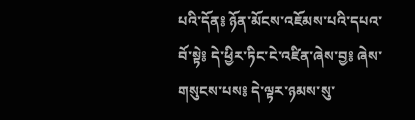པའི་དོན༔ ཉོན་མོངས་འཇོམས་པའི་དཔའ་བོ་སྟེ༔ དེ་ཕྱིར་ཏིང་ངེ་འཛིན་ཞེས་བྱ༔ ཞེས་གསུངས་པས༔ དེ་ལྟར་ཉམས་སུ་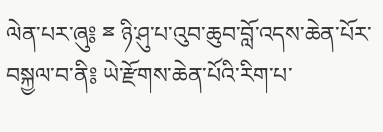ལེན་པར་ཞུ༔ ྈ ཉི་ཤུ་པ་འུབ་ཆུབ་བློ་འདས་ཆེན་པོར་བསྐྱལ་བ་ནི༔ ཡེ་རྫོགས་ཆེན་པོའི་རིག་པ་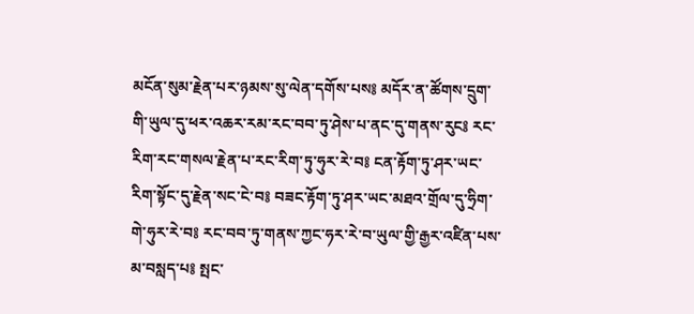མངོན་སུམ་རྗེན་པར་ཉམས་སུ་ལེན་དགོས་པས༔ མདོར་ན་ཚོགས་དྲུག་གི་ཡུལ་དུ་ཕར་འཆར་རམ་རང་བབ་ཏུ་ཤེས་པ་ནང་དུ་གནས་རུང༔ རང་རིག་རང་གསལ་རྗེན་པ་རང་རིག་ཏུ་ཧུར་རེ་བ༔ ངན་རྟོག་ཏུ་ཤར་ཡང་རིག་སྟོང་དུ་རྗེན་སང་ངེ་བ༔ བཟང་རྟོག་ཏུ་ཤར་ཡང་མཐའ་གྲོལ་དུ་ཧྲིག་གེ་ཧུར་རེ་བ༔ རང་བབ་ཏུ་གནས་ཀྱང་ཧར་རེ་བ་ཡུལ་གྱི་རྒྱར་འཛིན་པས་མ་བསླད་པ༔ སྤང་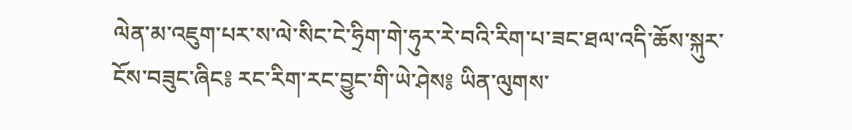ལེན་མ་འཇུག་པར་ས་ལེ་སིང་ངེ་ཧྲིག་གེ་ཧུར་རེ་བའི་རིག་པ་ཟང་ཐལ་འདི་ཆོས་སྐུར་ངོས་བཟུང་ཞིང༔ རང་རིག་རང་བྱུང་གི་ཡེ་ཤེས༔ ཡིན་ལུགས་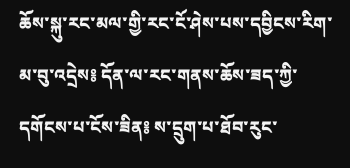ཆོས་སྐུ་རང་མལ་གྱི་རང་ངོ་ཤེས་པས་དབྱིངས་རིག་མ་བུ་འདྲེས༔ དོན་ལ་རང་གནས་ཆོས་ཟད་ཀྱི་དགོངས་པ་ངོས་ཟིན༔ ས་དྲུག་པ་ཐོབ་རུང་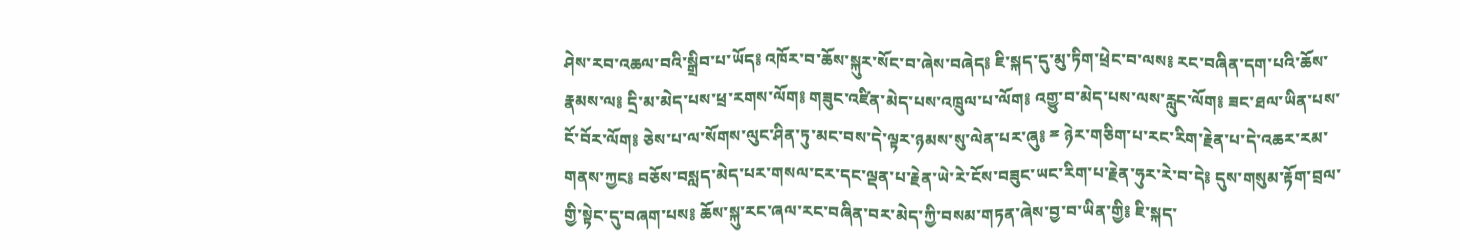ཤེས་རབ་འཆལ་བའི་སྒྲིབ་པ་ཡོད༔ འཁོར་བ་ཆོས་སྐུར་སོང་བ་ཞེས་བཞེད༔ ཇི་སྐད་དུ་མུ་ཏིག་ཕྲེང་བ་ལས༔ རང་བཞིན་དག་པའི་ཆོས་རྣམས་ལ༔ དྲི་མ་མེད་པས་ཕྲ་རགས་ལོག༔ གཟུང་འཛིན་མེད་པས་འཁྲུལ་པ་ལོག༔ འགྱུ་བ་མེད་པས་ལས་རླུང་ལོག༔ ཟང་ཐལ་ཡིན་པས་ངོ་བོར་ལོག༔ ཅེས་པ་ལ་སོགས་ལུང་ཤིན་ཏུ་མང་བས་དེ་ལྟར་ཉམས་སུ་ལེན་པར་ཞུ༔ ྈ ཉེར་གཅིག་པ་རང་རིག་རྗེན་པ་དེ་འཆར་རམ་གནས་ཀྱང༔ བཅོས་བསླད་མེད་པར་གསལ་ངར་དང་ལྡན་པ་རྗེན་ཡེ་རེ་ངོས་བཟུང་ཡང་རིག་པ་རྗེན་ཧུར་རེ་བ་དེ༔ དུས་གསུམ་རྟོག་བྲལ་གྱི་སྟེང་དུ་བཞག་པས༔ ཆོས་སྐུ་རང་ཞལ་རང་བཞིན་བར་མེད་ཀྱི་བསམ་གཏན་ཞེས་བྱ་བ་ཡིན་གྱི༔ ཇི་སྐད་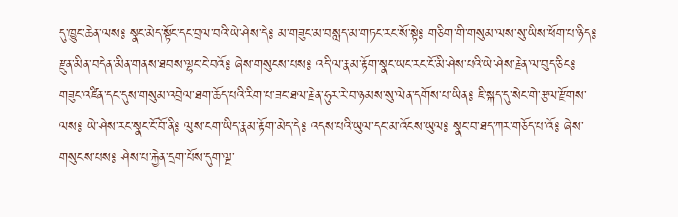དུ་ཁྱུང་ཆེན་ལས༔ སྣང་མེད་སྟོང་དང་བྲལ་བའི་ཡེ་ཤེས་དེ༔ མ་གཟུང་མ་བསླད་མ་གཏང་རང་སོ་སྟེ༔ གཅིག་གི་གསུམ་ལས་སུ་ཡིས་ཕོག་པ་ཉིད༔ རྫུན་མིན་བདེན་མིན་གནས་ཐབས་ལྷང་ངེ་བའོ༔ ཞེས་གསུངས་པས༔ འདི་ལ་རྣམ་རྟོག་སྣང་ཡང་རང་ངོ་མི་ཤེས་པའི་ཡེ་ཤེས་རྗེན་ལ་བུད་ཅིང༔ གཟུང་འཛིན་དང་དུས་གསུམ་འབྲེལ་ཐག་ཆོད་པའི་རིག་པ་ཟང་ཐལ་རྗེན་ཧུར་རེ་བ་ཉམས་སུ་ལེན་དགོས་པ་ཡིན༔ ཇི་སྐད་དུ་སེང་གེ་རྩལ་རྫོགས་ལས༔ ཡེ་ཤེས་རང་སྣང་ངོ་བོ་ནི༔ ལུས་ངག་ཡིད་རྣམ་རྟོག་མེད་དེ༔ འདས་པའི་ཡུལ་དང་མ་འོངས་ཡུལ༔ སྣང་བ་ཐད་ཀར་གཅོད་པ་འོ༔ ཞེས་གསུངས་པས༔ ཤེས་པ་རྐྱེན་དྲག་པོས་དུག་ལྔ་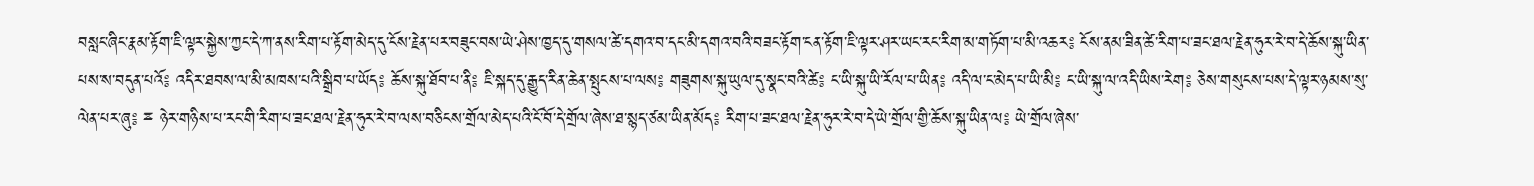བསླང་ཞིང་རྣམ་རྟོག་ཇི་ལྟར་སྐྱེས་ཀྱང་དེ་ཀ་ནས་རིག་པ་རྟོག་མེད་དུ་ངོས་རྗེན་པར་བཟུང་བས་ཡེ་ཤེས་ཁྱད་དུ་གསལ་ཚེ་དགའ་བ་དང་མི་དགའ་བའི་བཟང་རྟོག་ངན་རྟོག་ཇི་ལྟར་ཤར་ཡང་རང་རིག་མ་གཏོག་པ་མི་འཆར༔ ངོས་ནམ་ཟིན་ཚེ་རིག་པ་ཟང་ཐལ་རྗེན་ཧུར་རེ་བ་དེ་ཆོས་སྐུ་ཡིན་པས་ས་བདུན་པའོ༔ འདིར་ཐབས་ལ་མི་མཁས་པའི་སྒྲིབ་པ་ཡོད༔ ཆོས་སྐུ་ཐོབ་པ་ནི༔ ཇི་སྐད་དུ་རྒྱུད་རིན་ཆེན་སྤུངས་པ་ལས༔ གཟུགས་སྐུ་ཡུལ་དུ་སྣང་བའི་ཚེ༔ ང་ཡི་སྐུ་ཡི་རོལ་པ་ཡིན༔ འདི་ལ་ང་མེད་པ་ཡི་མི༔ ང་ཡི་སྐུ་ལ་འདི་ཡིས་རེག༔ ཅེས་གསུངས་པས་དེ་ལྟར་ཉམས་སུ་ལེན་པར་ཞུ༔ ྈ ཉེར་གཉིས་པ་རང་གི་རིག་པ་ཟང་ཐལ་རྗེན་ཧུར་རེ་བ་ལས་བཅིངས་གྲོལ་མེད་པའི་ངོ་བོ་དེ་གྲོལ་ཞེས་ཐ་སྙད་ཙམ་ཡིན་མོད༔ རིག་པ་ཟང་ཐལ་རྗེན་ཧུར་རེ་བ་དེ་ཡེ་གྲོལ་གྱི་ཆོས་སྐུ་ཡིན་ལ༔ ཡེ་གྲོལ་ཞེས་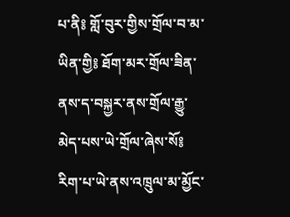པ་ནི༔ གློ་བུར་གྱིས་གྲོལ་བ་མ་ཡིན་གྱི༔ ཐོག་མར་གྲོལ་ཟིན་ནས་ད་བསྐྱར་ནས་གྲོལ་རྒྱུ་མེད་པས་ཡེ་གྲོལ་ཞེས་སོ༔ རིག་པ་ཡེ་ནས་འཁྲུལ་མ་མྱོང་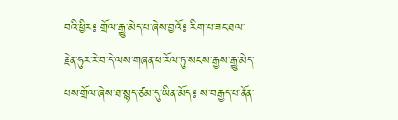བའི་ཕྱིར༔ གྲོལ་རྒྱུ་མེད་པ་ཞེས་བྱའོ༔ རིག་པ་ཟང་ཐལ་རྗེན་ཧུར་རེ་བ་དེ་ལས་གཞན་ཕ་རོལ་ཏུ་སངས་རྒྱས་རྒྱུ་མེད་པས་གྲོལ་ཞེས་ཐ་སྙད་ཙམ་དུ་ཡིན་མོད༔ ས་བརྒྱད་པ་ནོན་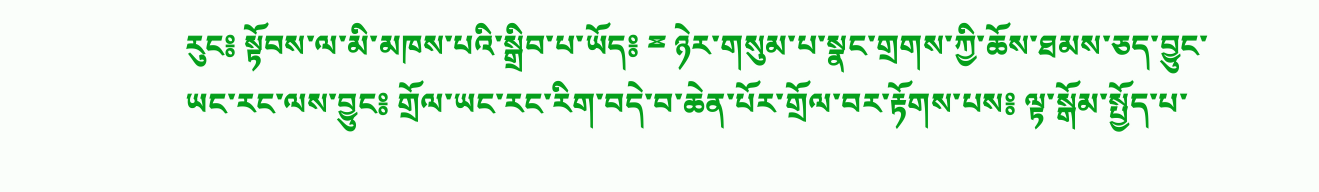རུང༔ སྟོབས་ལ་མི་མཁས་པའི་སྒྲིབ་པ་ཡོད༔ ྈ ཉེར་གསུམ་པ་སྣང་གྲགས་ཀྱི་ཆོས་ཐམས་ཅད་བྱུང་ཡང་རང་ལས་བྱུང༔ གྲོལ་ཡང་རང་རིག་བདེ་བ་ཆེན་པོར་གྲོལ་བར་རྟོགས་པས༔ ལྟ་སྒོམ་སྤྱོད་པ་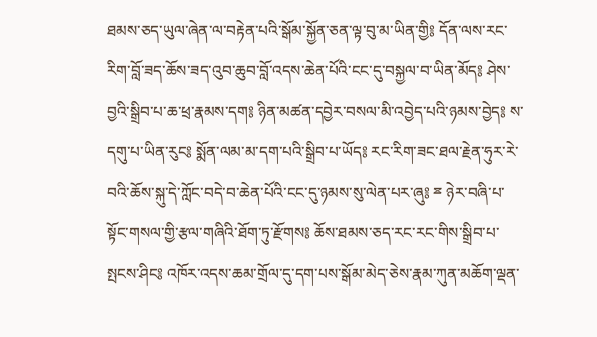ཐམས་ཅད་ཡུལ་ཞེན་ལ་བརྟེན་པའི་སྒོམ་སྐྱོན་ཅན་ལྟ་བུ་མ་ཡིན་གྱི༔ དོན་ལས་རང་རིག་བློ་ཟད་ཆོས་ཟད་འུབ་ཆུབ་བློ་འདས་ཆེན་པོའི་ངང་དུ་བསྐྱལ་བ་ཡིན་མོད༔ ཤེས་བྱའི་སྒྲིབ་པ་ཆ་ཕྲ་རྣམས་དག༔ ཉིན་མཚན་དབྱེར་བསལ་མི་འབྱེད་པའི་ཉམས་བྱེད༔ ས་དགུ་པ་ཡིན་རུང༔ སྨོན་ལམ་མ་དག་པའི་སྒྲིབ་པ་ཡོད༔ རང་རིག་ཟང་ཐལ་རྗེན་ཧུར་རེ་བའི་ཆོས་སྐུ་དེ་ཀློང་བདེ་བ་ཆེན་པོའི་ངང་དུ་ཉམས་སུ་ལེན་པར་ཞུ༔ ྈ ཉེར་བཞི་པ་སྟོང་གསལ་གྱི་རྩལ་གཞིའི་ཐོག་ཏུ་རྫོགས༔ ཆོས་ཐམས་ཅད་རང་རང་གིས་སྒྲིབ་པ་སྤངས་ཤིང༔ འཁོར་འདས་ཆམ་གྲོལ་དུ་དག་པས་སྒོམ་མེད་ཅེས་རྣམ་ཀུན་མཆོག་ལྡན་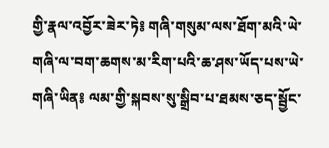གྱི་རྣལ་འབྱོར་ཟེར་ཏེ༔ གཞི་གསུམ་ལས་ཐོག་མའི་ཡེ་གཞི་ལ་བག་ཆགས་མ་རིག་པའི་ཆ་ཤས་ཡོད་པས་ཡེ་གཞི་ཡིན༔ ལམ་གྱི་སྐབས་སུ་སྒྲིབ་པ་ཐམས་ཅད་སྦྱོང་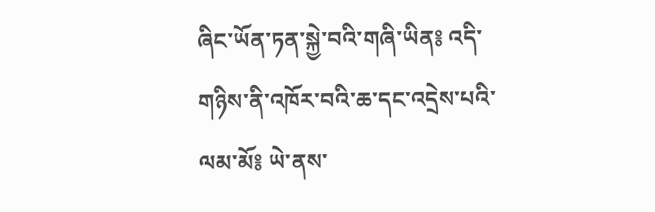ཞིང་ཡོན་ཏན་སྐྱེ་བའི་གཞི་ཡིན༔ འདི་གཉིས་ནི་འཁོར་བའི་ཆ་དང་འདྲེས་པའི་ལམ་མོ༔ ཡེ་ནས་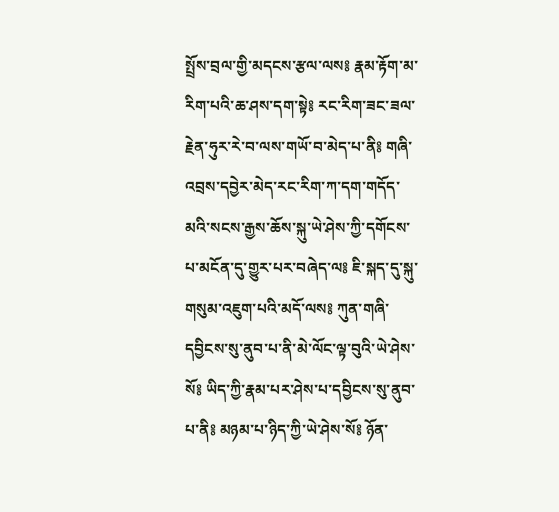སྤྲོས་བྲལ་གྱི་མདངས་རྩལ་ལས༔ རྣམ་རྟོག་མ་རིག་པའི་ཆ་ཤས་དག་སྟེ༔ རང་རིག་ཟང་ཟལ་རྗེན་ཧུར་རེ་བ་ལས་གཡོ་བ་མེད་པ་ནི༔ གཞི་འབྲས་དབྱེར་མེད་རང་རིག་ཀ་དག་གདོད་མའི་སངས་རྒྱས་ཆོས་སྐུ་ཡེ་ཤེས་ཀྱི་དགོངས་པ་མངོན་དུ་གྱུར་པར་བཞེད་ལ༔ ཇི་སྐད་དུ་སྐུ་གསུམ་འཇུག་པའི་མདོ་ལས༔ ཀུན་གཞི་དབྱིངས་སུ་ནུབ་པ་ནི་མེ་ལོང་ལྟ་བུའི་ཡེ་ཤེས་སོ༔ ཡིད་ཀྱི་རྣམ་པར་ཤེས་པ་དབྱིངས་སུ་ནུབ་པ་ནི༔ མཉམ་པ་ཉིད་ཀྱི་ཡེ་ཤེས་སོ༔ ཉོན་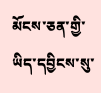མོངས་ཅན་གྱི་ཡིད་དབྱིངས་སུ་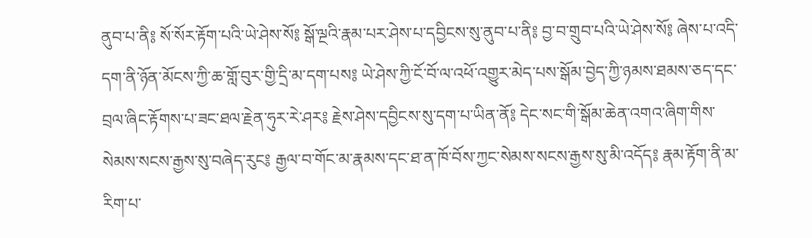ནུབ་པ་ནི༔ སོ་སོར་རྟོག་པའི་ཡེ་ཤེས་སོ༔ སྒོ་ལྔའི་རྣམ་པར་ཤེས་པ་དབྱིངས་སུ་ནུབ་པ་ནི༔ བྱ་བ་གྲུབ་པའི་ཡེ་ཤེས་སོ༔ ཞེས་པ་འདི་དག་ནི་ཉོན་མོངས་ཀྱི་ཆ་གློ་བུར་གྱི་དྲི་མ་དག་པས༔ ཡེ་ཤེས་ཀྱི་ངོ་བོ་ལ་འཕོ་འགྱུར་མེད་པས་སྒོམ་བྱེད་ཀྱི་ཉམས་ཐམས་ཅད་དང་བྲལ་ཞིང་རྟོགས་པ་ཟང་ཐལ་རྗེན་ཧུར་རེ་ཤར༔ རྗེས་ཤེས་དབྱིངས་སུ་དག་པ་ཡིན་ནོ༔ དེང་སང་གི་སྒོམ་ཆེན་འགའ་ཞིག་གིས་སེམས་སངས་རྒྱས་སུ་བཞེད་རུང༔ རྒྱལ་བ་གོང་མ་རྣམས་དང་ཐ་ན་ཁོ་བོས་ཀྱང་སེམས་སངས་རྒྱས་སུ་མི་འདོད༔ རྣམ་རྟོག་ནི་མ་རིག་པ་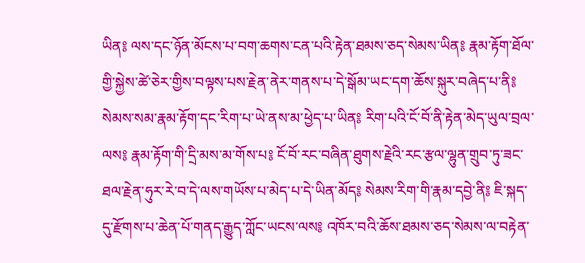ཡིན༔ ལས་དང་ཉོན་མོངས་པ་བག་ཆགས་ངན་པའི་རྟེན་ཐམས་ཅད་སེམས་ཡིན༔ རྣམ་རྟོག་ཐོལ་གྱི་སྐྱེས་ཚེ་ཅེར་གྱིས་བལྟས་པས་རྗེན་ནེར་གནས་པ་དེ་སྒོམ་ཡང་དག་ཆོས་སྐུར་བཞེད་པ་ནི༔ སེམས་སམ་རྣམ་རྟོག་དང་རིག་པ་ཡེ་ནས་མ་ཕྱེད་པ་ཡིན༔ རིག་པའི་ངོ་བོ་ནི་རྟེན་མེད་ཡུལ་བྲལ་ལས༔ རྣམ་རྟོག་གི་དྲི་མས་མ་གོས་པ༔ ངོ་བོ་རང་བཞིན་ཐུགས་རྗེའི་རང་རྩལ་ལྷུན་གྲུབ་ཏུ་ཟང་ཐལ་རྗེན་ཧུར་རེ་བ་དེ་ལས་གཡོས་པ་མེད་པ་དེ་ཡིན་མོད༔ སེམས་རིག་གི་རྣམ་དབྱེ་ནི༔ ཇི་སྐད་དུ་རྫོགས་པ་ཆེན་པོ་གནད་རྒྱུད་ཀློང་ཡངས་ལས༔ འཁོར་བའི་ཆོས་ཐམས་ཅད་སེམས་ལ་བརྟེན་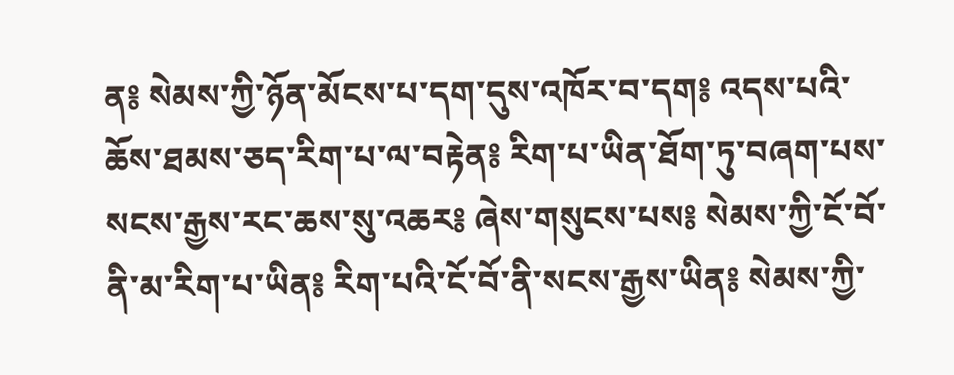ན༔ སེམས་ཀྱི་ཉོན་མོངས་པ་དག་དུས་འཁོར་བ་དག༔ འདས་པའི་ཆོས་ཐམས་ཅད་རིག་པ་ལ་བརྟེན༔ རིག་པ་ཡིན་ཐོག་ཏུ་བཞག་པས་སངས་རྒྱས་རང་ཆས་སུ་འཆར༔ ཞེས་གསུངས་པས༔ སེམས་ཀྱི་ངོ་བོ་ནི་མ་རིག་པ་ཡིན༔ རིག་པའི་ངོ་བོ་ནི་སངས་རྒྱས་ཡིན༔ སེམས་ཀྱི་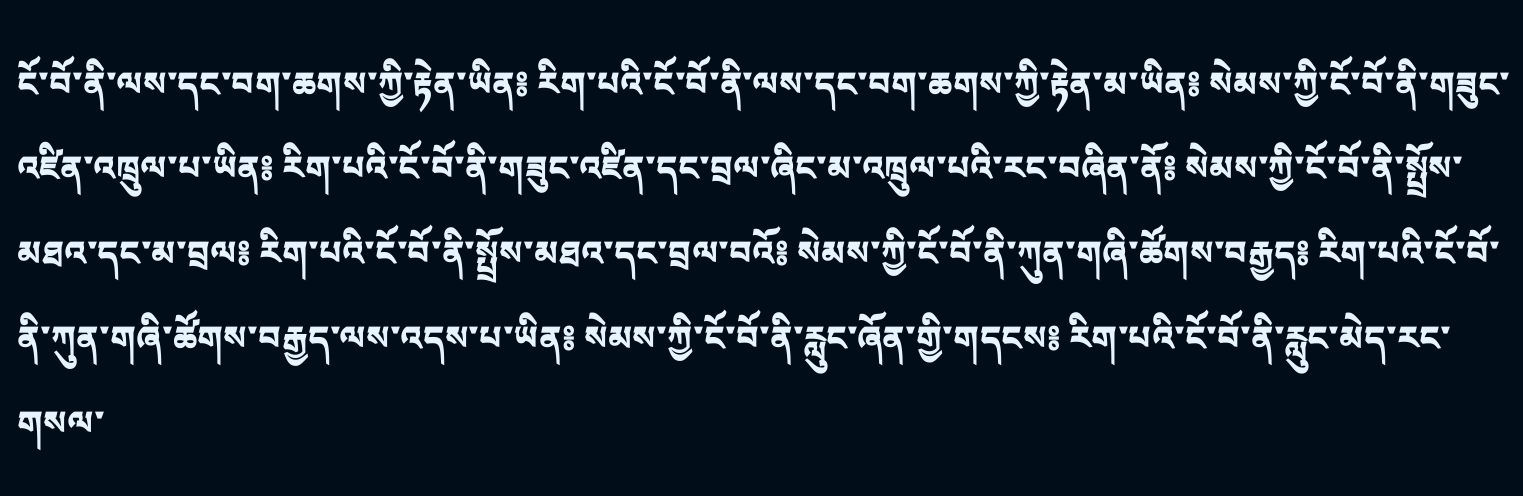ངོ་བོ་ནི་ལས་དང་བག་ཆགས་ཀྱི་རྟེན་ཡིན༔ རིག་པའི་ངོ་བོ་ནི་ལས་དང་བག་ཆགས་ཀྱི་རྟེན་མ་ཡིན༔ སེམས་ཀྱི་ངོ་བོ་ནི་གཟུང་འཛིན་འཁྲུལ་པ་ཡིན༔ རིག་པའི་ངོ་བོ་ནི་གཟུང་འཛིན་དང་བྲལ་ཞིང་མ་འཁྲུལ་པའི་རང་བཞིན་ནོ༔ སེམས་ཀྱི་ངོ་བོ་ནི་སྤྲོས་མཐའ་དང་མ་བྲལ༔ རིག་པའི་ངོ་བོ་ནི་སྤྲོས་མཐའ་དང་བྲལ་བའོ༔ སེམས་ཀྱི་ངོ་བོ་ནི་ཀུན་གཞི་ཚོགས་བརྒྱད༔ རིག་པའི་ངོ་བོ་ནི་ཀུན་གཞི་ཚོགས་བརྒྱད་ལས་འདས་པ་ཡིན༔ སེམས་ཀྱི་ངོ་བོ་ནི་རླུང་ཞོན་གྱི་གདངས༔ རིག་པའི་ངོ་བོ་ནི་རླུང་མེད་རང་གསལ་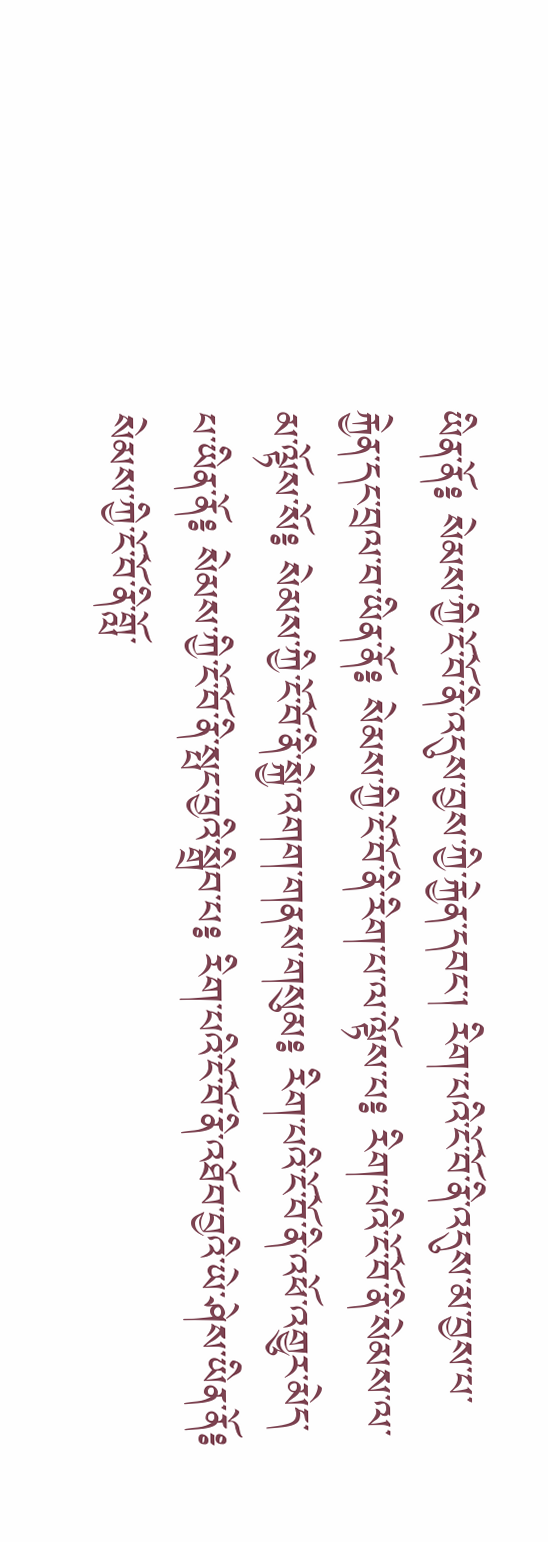ཡིན་ནོ༔ སེམས་ཀྱི་ངོ་བོ་ནི་འདུས་བྱས་ཀྱི་རྐྱེན་དབང་། རིག་པའི་ངོ་བོ་ནི་འདུས་མ་བྱས་པ་རྐྱེན་དང་བྲལ་བ་ཡིན་ནོ༔ སེམས་ཀྱི་ངོ་བོ་ནི་རིག་པ་ལ་ལྟོས་པ༔ རིག་པའི་ངོ་བོ་ནི་སེམས་ལ་མ་ལྟོས་སོ༔ སེམས་ཀྱི་ངོ་བོ་ནི་སྐྱེ་འགག་གནས་གསུམ༔ རིག་པའི་ངོ་བོ་ནི་འཕོ་འགྱུར་མེད་པ་ཡིན་ནོ༔ སེམས་ཀྱི་ངོ་བོ་ནི་སྤང་བྱའི་སྒྲིབ་པ༔ རིག་པའི་ངོ་བོ་ནི་འཐོབ་བྱའི་ཡེ་ཤེས་ཡིན་ནོ༔ སེམས་ཀྱི་ངོ་བོ་ནི་གློ་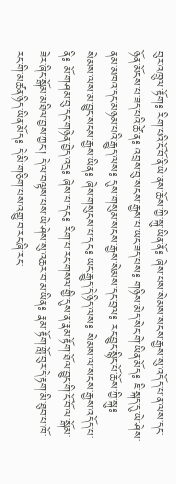བུར་འཁྲུལ་རྟོག༔ རིག་པའི་ངོ་བོ་ནི་ཡེ་ནས་ཆོས་ཀྱི་སྐུ་ཡིན་ནོ༔ ཞེས་པས་སེམས་སངས་རྒྱས་སུ་འདོད་པ་ན་ལས་དང་ཉོན་མོངས་པ་ཟད་པའི་ཚེ་ན༔ འབྲས་བུ་སངས་རྒྱས་པ་ཡང་ཟད་པས༔ གཉིས་མེད་སེང་གེ་ཡིན་མོད༔ ཇི་སྐད་དུ་ཡེ་ཤེས་ནམ་མཁའ་དང་མཉམ་པའི་རྒྱུད་ལས༔ དུས་གསུམ་སངས་རྒྱས་སེམས་དང་བྲལ༔ རང་བྱུང་སྙིང་པོ་ཆོས་ཀྱི་སྐུ༔ སེམས་ལས་མ་བྱུང་སངས་རྒྱས་ཡིན༔ ཞེས་གསུངས་པ་དང༔ ཡང་རྒྱུད་དེ་ཉིད་ལས༔ སེམས་ལ་སངས་རྒྱས་འདོད་པ་ནི༔ མོ་གཤམ་བུ་དང་གཉེན་བྱེད་འདྲ༔ ཞེས་པ་དང༔ རིག་པ་རང་གསལ་གྱི་དུས་ན་རྣམ་རྟོག་ཐོལ་བྱུང་གི་ངོ་བོ་ལ་སྒོམ་ཟེར་ཞིང་སྒོམ་མཐིལ་བྱས་ཀྱང་། དེ་ལ་བལྟས་པས་ཡེ་ཤེས་སུ་འཆར་བ་མ་ཡིན༔ རྣམ་རྟོག་གློ་བུར་དེ་རྟག་མི་ཐུབ་པ་ཁོ་རང་གི་མཚན་ཉིད་ཡིན་མོད༔ དེ་མི་གཅིག་པས་འགྱུ་བ་རང་ཞི་རང་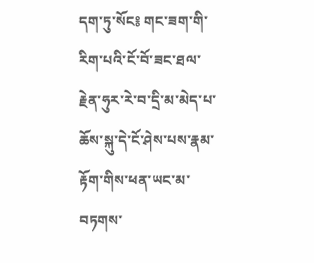དག་ཏུ་སོང༔ གང་ཟག་གི་རིག་པའི་ངོ་བོ་ཟང་ཐལ་རྗེན་ཧུར་རེ་བ་དྲི་མ་མེད་པ་ཆོས་སྐུ་དེ་ངོ་ཤེས་པས་རྣམ་རྟོག་གིས་ཕན་ཡང་མ་བཏགས་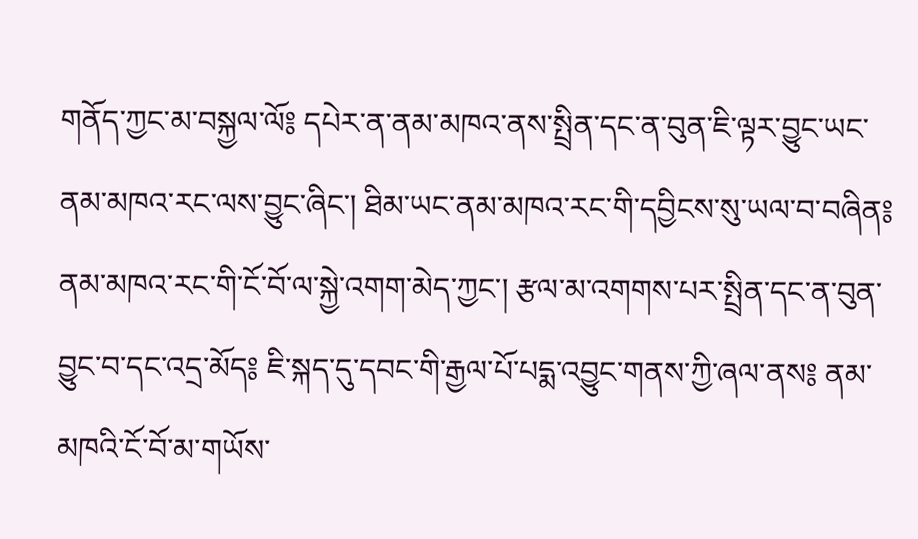གནོད་ཀྱང་མ་བསྐྱལ་ལོ༔ དཔེར་ན་ནམ་མཁའ་ནས་སྤྲིན་དང་ན་བུན་ཇི་ལྟར་བྱུང་ཡང་ནམ་མཁའ་རང་ལས་བྱུང་ཞིང་། ཐིམ་ཡང་ནམ་མཁའ་རང་གི་དབྱིངས་སུ་ཡལ་བ་བཞིན༔ ནམ་མཁའ་རང་གི་ངོ་བོ་ལ་སྐྱེ་འགག་མེད་ཀྱང་། རྩལ་མ་འགགས་པར་སྤྲིན་དང་ན་བུན་བྱུང་བ་དང་འདྲ་མོད༔ ཇི་སྐད་དུ་དབང་གི་རྒྱལ་པོ་པདྨ་འབྱུང་གནས་ཀྱི་ཞལ་ནས༔ ནམ་མཁའི་ངོ་བོ་མ་གཡོས་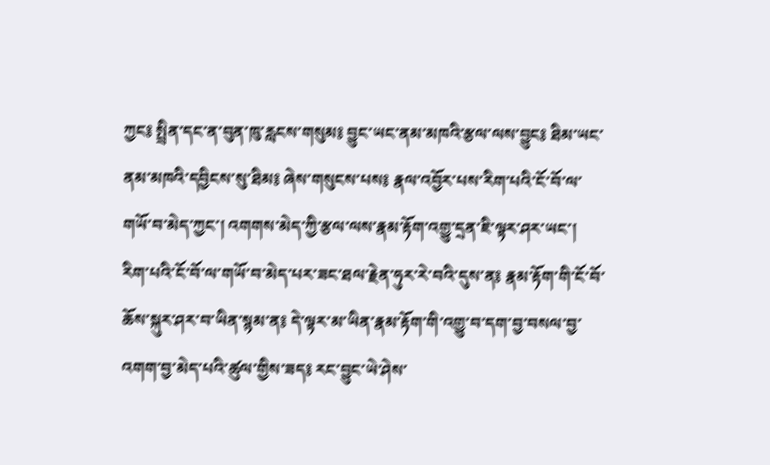ཀྱང༔ སྤྲིན་དང་ན་བུན་ཁུ་རླངས་གསུམ༔ བྱུང་ཡང་ནམ་མཁའི་རྩལ་ལས་བྱུང༔ ཐིམ་ཡང་ནམ་མཁའི་དབྱིངས་སུ་ཐིམ༔ ཞེས་གསུངས་པས༔ རྣལ་འབྱོར་པས་རིག་པའི་ངོ་བོ་ལ་གཡོ་བ་མེད་ཀྱང་། འགགས་མེད་ཀྱི་རྩལ་ལས་རྣམ་རྟོག་འགྱུ་དྲན་ཇི་ལྟར་ཤར་ཡང་། རིག་པའི་ངོ་བོ་ལ་གཡོ་བ་མེད་པར་ཟང་ཐལ་རྗེན་ཧུར་རེ་བའི་དུས་ན༔ རྣམ་རྟོག་གི་ངོ་བོ་ཆོས་སྐུར་ཤར་བ་ཡིན་སྙམ་ན༔ དེ་ལྟར་མ་ཡིན་རྣམ་རྟོག་གི་འགྱུ་བ་དག་བྱ་བསལ་བྱ་འགག་བྱ་མེད་པའི་ཚུལ་གྱིས་ཟད༔ རང་བྱུང་ཡེ་ཤེས་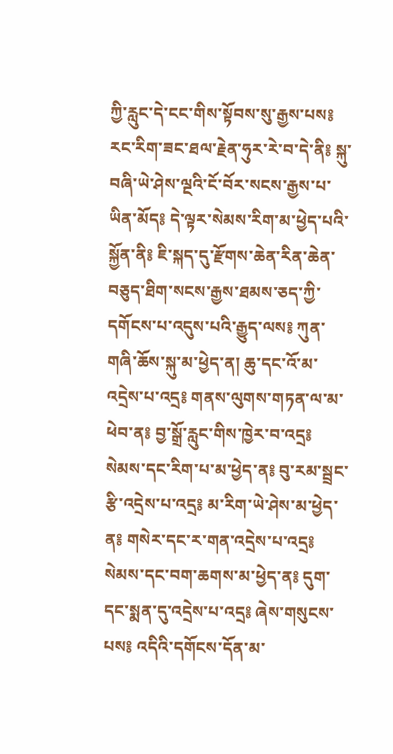ཀྱི་རླུང་དེ་ངང་གིས་སྟོབས་སུ་རྒྱས་པས༔ རང་རིག་ཟང་ཐལ་རྗེན་ཧུར་རེ་བ་དེ་ནི༔ སྐུ་བཞི་ཡེ་ཤེས་ལྔའི་ངོ་བོར་སངས་རྒྱས་པ་ཡིན་མོད༔ དེ་ལྟར་སེམས་རིག་མ་ཕྱེད་པའི་སྐྱོན་ནི༔ ཇི་སྐད་དུ་རྫོགས་ཆེན་རིན་ཆེན་བཅུད་ཐིག་སངས་རྒྱས་ཐམས་ཅད་ཀྱི་དགོངས་པ་འདུས་པའི་རྒྱུད་ལས༔ ཀུན་གཞི་ཆོས་སྐུ་མ་ཕྱེད་ན། ཆུ་དང་འོ་མ་འདྲེས་པ་འདྲ༔ གནས་ལུགས་གཏན་ལ་མ་ཕེབ་ན༔ བྱ་སྒྲོ་རླུང་གིས་ཁྱེར་བ་འདྲ༔ སེམས་དང་རིག་པ་མ་ཕྱེད་ན༔ བུ་རམ་སྦྲང་རྩི་འདྲེས་པ་འདྲ༔ མ་རིག་ཡེ་ཤེས་མ་ཕྱེད་ན༔ གསེར་དང་ར་གན་འདྲེས་པ་འདྲ༔ སེམས་དང་བག་ཆགས་མ་ཕྱེད་ན༔ དུག་དང་སྨན་དུ་འདྲེས་པ་འདྲ༔ ཞེས་གསུངས་པས༔ འདིའི་དགོངས་དོན་མ་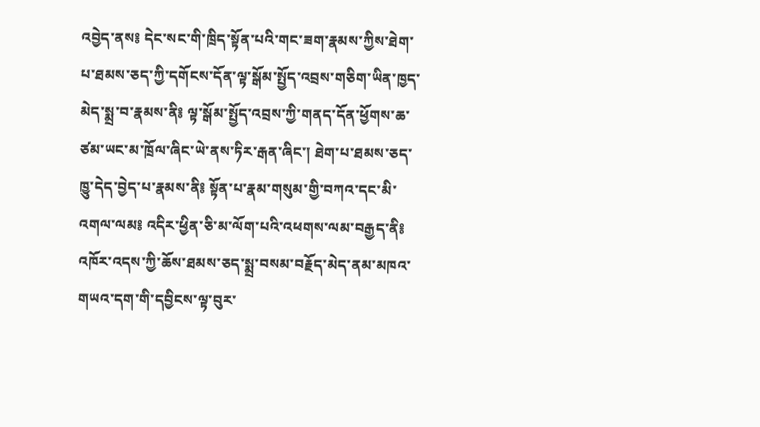འབྱེད་ནས༔ དེང་སང་གི་ཁྲིད་སྟོན་པའི་གང་ཟག་རྣམས་ཀྱིས་ཐེག་པ་ཐམས་ཅད་ཀྱི་དགོངས་དོན་ལྟ་སྒོམ་སྤྱོད་འབྲས་གཅིག་ཡིན་ཁྱད་མེད་སྨྲ་བ་རྣམས་ནི༔ ལྟ་སྒོམ་སྤྱོད་འབྲས་ཀྱི་གནད་དོན་ཕྱོགས་ཆ་ཙམ་ཡང་མ་ཁྲོལ་ཞིང་ཡེ་ནས་ཏིར་རྒན་ཞིང་། ཐེག་པ་ཐམས་ཅད་ཁྱུ་དེད་བྱེད་པ་རྣམས་ནི༔ སྟོན་པ་རྣམ་གསུམ་གྱི་བཀའ་དང་མི་འགལ་ལམ༔ འདིར་ཕྱིན་ཅི་མ་ལོག་པའི་འཕགས་ལམ་བརྒྱད་ནི༔ འཁོར་འདས་ཀྱི་ཆོས་ཐམས་ཅད་སྨྲ་བསམ་བརྗོད་མེད་ནམ་མཁའ་གཡའ་དག་གི་དབྱིངས་ལྟ་བུར་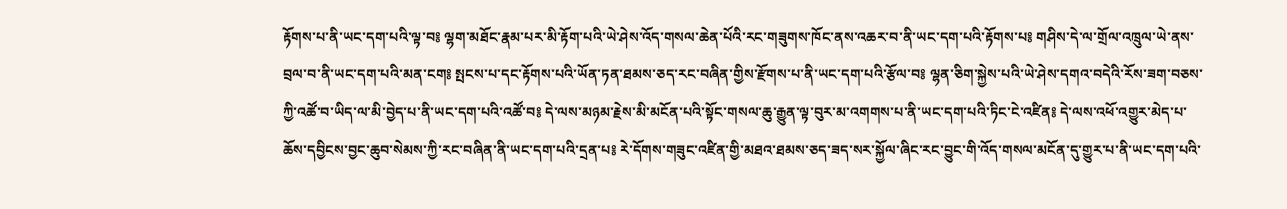རྟོགས་པ་ནི་ཡང་དག་པའི་ལྟ་བ༔ ལྷག་མཐོང་རྣམ་པར་མི་རྟོག་པའི་ཡེ་ཤེས་འོད་གསལ་ཆེན་པོའི་རང་གཟུགས་ཁོང་ནས་འཆར་བ་ནི་ཡང་དག་པའི་རྟོགས་པ༔ གཤིས་དེ་ལ་གྲོལ་འཁྲུལ་ཡེ་ནས་བྲལ་བ་ནི་ཡང་དག་པའི་མན་ངག༔ སྤངས་པ་དང་རྟོགས་པའི་ཡོན་ཏན་ཐམས་ཅད་རང་བཞིན་གྱིས་རྫོགས་པ་ནི་ཡང་དག་པའི་རྩོལ་བ༔ ལྷན་ཅིག་སྐྱེས་པའི་ཡེ་ཤེས་དགའ་བདེའི་རོས་ཟག་བཅས་ཀྱི་འཚོ་བ་ཡིད་ལ་མི་བྱེད་པ་ནི་ཡང་དག་པའི་འཚོ་བ༔ དེ་ལས་མཉམ་རྗེས་མི་མངོན་པའི་སྟོང་གསལ་ཆུ་རྒྱུན་ལྟ་བུར་མ་འགགས་པ་ནི་ཡང་དག་པའི་ཏིང་ངེ་འཛིན༔ དེ་ལས་འཕོ་འགྱུར་མེད་པ་ཆོས་དབྱིངས་བྱང་ཆུབ་སེམས་ཀྱི་རང་བཞིན་ནི་ཡང་དག་པའི་དྲན་པ༔ རེ་དོགས་གཟུང་འཛིན་གྱི་མཐའ་ཐམས་ཅད་ཟད་སར་སྐྱོལ་ཞིང་རང་བྱུང་གི་འོད་གསལ་མངོན་དུ་གྱུར་པ་ནི་ཡང་དག་པའི་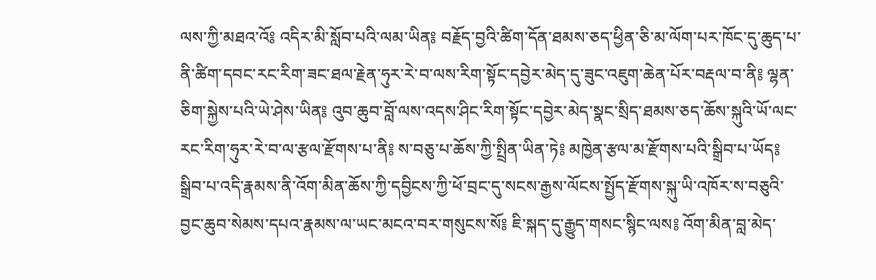ལས་ཀྱི་མཐའ་འོ༔ འདིར་མི་སློབ་པའི་ལམ་ཡིན༔ བརྗོད་བྱའི་ཚིག་དོན་ཐམས་ཅད་ཕྱིན་ཅི་མ་ལོག་པར་ཁོང་དུ་ཆུད་པ་ནི་ཚིག་དབང་རང་རིག་ཟང་ཐལ་རྗེན་ཧུར་རེ་བ་ལས་རིག་སྟོང་དབྱེར་མེད་དུ་ཟུང་འཇུག་ཆེན་པོར་བརྡལ་བ་ནི༔ ལྷན་ཅིག་སྐྱེས་པའི་ཡེ་ཤེས་ཡིན༔ འུབ་ཆུབ་བློ་ལས་འདས་ཤིང་རིག་སྟོང་དབྱེར་མེད་སྣང་སྲིད་ཐམས་ཅད་ཆོས་སྐུའི་ཡོ་ལང་རང་རིག་ཧུར་རེ་བ་ལ་རྩལ་རྫོགས་པ་ནི༔ ས་བཅུ་པ་ཆོས་ཀྱི་སྤྲིན་ཡིན་ཏེ༔ མཁྱེན་རྩལ་མ་རྫོགས་པའི་སྒྲིབ་པ་ཡོད༔ སྒྲིབ་པ་འདི་རྣམས་ནི་འོག་མིན་ཆོས་ཀྱི་དབྱིངས་ཀྱི་ཕོ་བྲང་དུ་སངས་རྒྱས་ལོངས་སྤྱོད་རྫོགས་སྐུ་ཡི་འཁོར་ས་བཅུའི་བྱང་ཆུབ་སེམས་དཔའ་རྣམས་ལ་ཡང་མངའ་བར་གསུངས་སོ༔ ཇི་སྐད་དུ་རྒྱུད་གསང་སྙིང་ལས༔ འོག་མིན་བླ་མེད་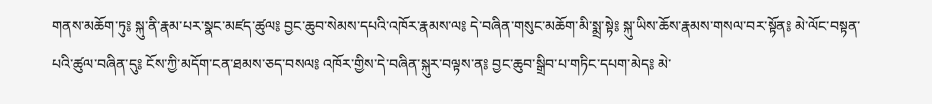གནས་མཆོག་ཏུ༔ སྐུ་ནི་རྣམ་པར་སྣང་མཛད་ཚུལ༔ བྱང་ཆུབ་སེམས་དཔའི་འཁོར་རྣམས་ལ༔ དེ་བཞིན་གསུང་མཆོག་མི་སྨྲ་སྟེ༔ སྐུ་ཡིས་ཆོས་རྣམས་གསལ་བར་སྟོན༔ མེ་ལོང་བསྟན་པའི་ཚུལ་བཞིན་དུ༔ ངོས་ཀྱི་མདོག་ངན་ཐམས་ཅད་བསལ༔ འཁོར་གྱིས་དེ་བཞིན་སྐུར་བལྟས་ན༔ བྱང་ཆུབ་སྒྲིབ་པ་གཏིང་དཔག་མེད༔ མེ་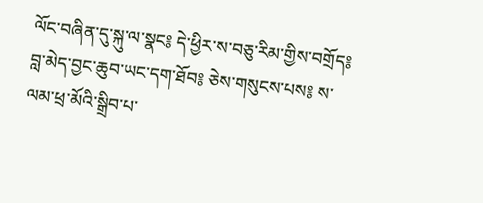ལོང་བཞིན་དུ་སྐུ་ལ་སྣང༔ དེ་ཕྱིར་ས་བཅུ་རིམ་གྱིས་བགྲོད༔ བླ་མེད་བྱང་ཆུབ་ཡང་དག་ཐོབ༔ ཅེས་གསུངས་པས༔ ས་ལམ་ཕྲ་མོའི་སྒྲིབ་པ་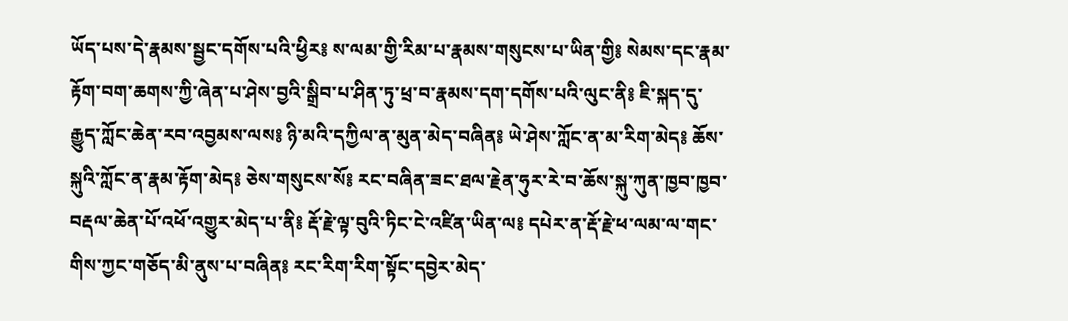ཡོད་པས་དེ་རྣམས་སྦྱང་དགོས་པའི་ཕྱིར༔ ས་ལམ་གྱི་རིམ་པ་རྣམས་གསུངས་པ་ཡིན་གྱི༔ སེམས་དང་རྣམ་རྟོག་བག་ཆགས་ཀྱི་ཞེན་པ་ཤེས་བྱའི་སྒྲིབ་པ་ཤིན་ཏུ་ཕྲ་བ་རྣམས་དག་དགོས་པའི་ལུང་ནི༔ ཇི་སྐད་དུ་རྒྱུད་ཀློང་ཆེན་རབ་འབྱམས་ལས༔ ཉི་མའི་དཀྱིལ་ན་མུན་མེད་བཞིན༔ ཡེ་ཤེས་ཀློང་ན་མ་རིག་མེད༔ ཆོས་སྐུའི་ཀློང་ན་རྣམ་རྟོག་མེད༔ ཅེས་གསུངས་སོ༔ རང་བཞིན་ཟང་ཐལ་རྗེན་ཧུར་རེ་བ་ཆོས་སྐུ་ཀུན་ཁྱབ་ཁྱབ་བརྡལ་ཆེན་པོ་འཕོ་འགྱུར་མེད་པ་ནི༔ རྡོ་རྗེ་ལྟ་བུའི་ཏིང་ངེ་འཛིན་ཡིན་ལ༔ དཔེར་ན་རྡོ་རྗེ་ཕ་ལམ་ལ་གང་གིས་ཀྱང་གཅོད་མི་ནུས་པ་བཞིན༔ རང་རིག་རིག་སྟོང་དབྱེར་མེད་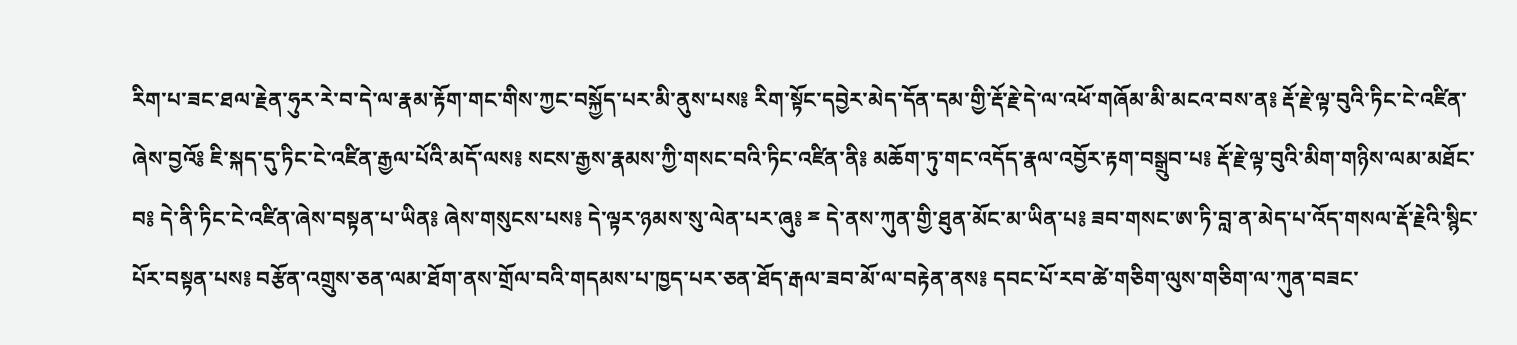རིག་པ་ཟང་ཐལ་རྗེན་ཧུར་རེ་བ་དེ་ལ་རྣམ་རྟོག་གང་གིས་ཀྱང་བསྐྱོད་པར་མི་ནུས་པས༔ རིག་སྟོང་དབྱེར་མེད་དོན་དམ་གྱི་རྡོ་རྗེ་དེ་ལ་འཕོ་གཞོམ་མི་མངའ་བས་ན༔ རྡོ་རྗེ་ལྟ་བུའི་ཏིང་ངེ་འཛིན་ཞེས་བྱའོ༔ ཇི་སྐད་དུ་ཏིང་ངེ་འཛིན་རྒྱལ་པོའི་མདོ་ལས༔ སངས་རྒྱས་རྣམས་ཀྱི་གསང་བའི་ཏིང་འཛིན་ནི༔ མཆོག་ཏུ་གང་འདོད་རྣལ་འབྱོར་རྟག་བསྒྲུབ་པ༔ རྡོ་རྗེ་ལྟ་བུའི་མིག་གཉིས་ལམ་མཐོང་བ༔ དེ་ནི་ཏིང་ངེ་འཛིན་ཞེས་བསྟན་པ་ཡིན༔ ཞེས་གསུངས་པས༔ དེ་ལྟར་ཉམས་སུ་ལེན་པར་ཞུ༔ ྈ དེ་ནས་ཀུན་གྱི་ཐུན་མོང་མ་ཡིན་པ༔ ཟབ་གསང་ཨ་ཏི་བླ་ན་མེད་པ་འོད་གསལ་རྡོ་རྗེའི་སྙིང་པོར་བསྟན་པས༔ བརྩོན་འགྲུས་ཅན་ལམ་ཐོག་ནས་གྲོལ་བའི་གདམས་པ་ཁྱད་པར་ཅན་ཐོད་རྒལ་ཟབ་མོ་ལ་བརྟེན་ནས༔ དབང་པོ་རབ་ཚེ་གཅིག་ལུས་གཅིག་ལ་ཀུན་བཟང་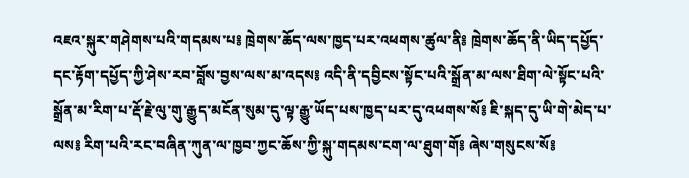འཇའ་སྐུར་གཤེགས་པའི་གདམས་པ༔ ཁྲེགས་ཆོད་ལས་ཁྱད་པར་འཕགས་ཚུལ་ནི༔ ཁྲེགས་ཆོད་ནི་ཡིད་དཔྱོད་དང་རྟོག་དཔྱོད་ཀྱི་ཤེས་རབ་བློས་བྱས་ལས་མ་འདས༔ འདི་ནི་དབྱིངས་སྟོང་པའི་སྒྲོན་མ་ལས་ཐིག་ལེ་སྟོང་པའི་སྒྲོན་མ་རིག་པ་རྡོ་རྗེ་ལུ་གུ་རྒྱུད་མངོན་སུམ་དུ་ལྟ་རྒྱུ་ཡོད་པས་ཁྱད་པར་དུ་འཕགས་སོ༔ ཇི་སྐད་དུ་ཡི་གེ་མེད་པ་ལས༔ རིག་པའི་རང་བཞིན་ཀུན་ལ་ཁྱབ་ཀྱང་ཆོས་ཀྱི་སྐུ་གདམས་ངག་ལ་ཐུག་གོ༔ ཞེས་གསུངས་སོ༔